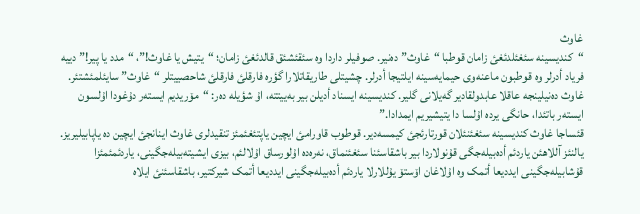غاوث
“کندیسینە سئغئلدئغئ زامان قوطبا “غاوث” دەنیر. صوفیلر داردا وە سئقئشئق قالدئغئ زامان؛ “یتیش یا غاوث!”، “مدد یا پیر!” دییە فریاد أدرلر وە قوطبون ماعنەوی حیمایەسینە ایلتیجا أدرلر. چشیتلی طاریقاتلارا گؤرە فارقلئ فارقلئ شاحصییتلر “غاوث” سایئلمئشتئر. غاوث دەنیلینجە عاقلا عابدولقادیر گەیلانی گلیر. کندیسینە ایسناد أدیلن بیر بەییتتە، اۇ شؤیلە دەر: “مۆریدیم ایستەر دۇغودا اۇلسون ایستەر باتئدا، حانگی یردە اۇلسا دا یتیشیریم ایمدادا.”
قئساجا غاوث کندیسینە سئغئنئلان قورتارئجئ کیمسەدیر. قوطوب قاورامئ ایچین یاپتئغئمئز تنقیدلری غاوث اینانجئ ایچین دە یاپابیلیریز. یالنئز آللاهئن یاردئم أدەبیلەجگی قۇنولاردا بیر باشقاسئنا سئغئنماق، نەرەدە اۇلورساق اۇلالئم، بیزی ایشیتەبیلەجگینی، یاردئمئمئزا قۇشابیلەجگینی ایددیعا أتمک وە اۇلاغان اۆستۆ یۇللارلا یاردئم أدەبیلەجگینی ایددیعا أتمک شیرکتیر، باشقاسئنئ ایلاە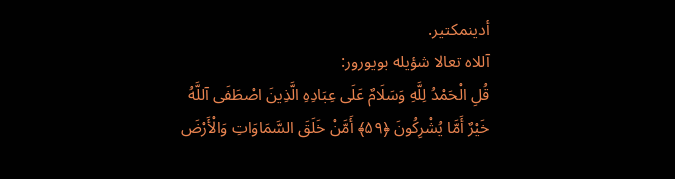أدینمکتیر.
آللاە تعالا شؤیلە بویورور:
قُلِ الْحَمْدُ لِلَّهِ وَسَلَامٌ عَلَى عِبَادِهِ الَّذِينَ اصْطَفَى آللَّهُ خَيْرٌ أَمَّا يُشْرِكُونَ ﴿۵۹﴾ أَمَّنْ خَلَقَ السَّمَاوَاتِ وَالْأَرْضَ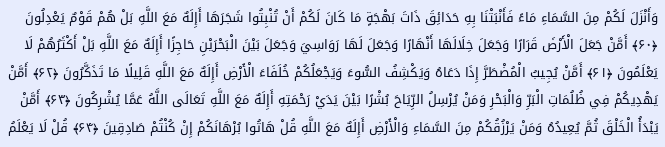وَأَنْزَلَ لَكُمْ مِنَ السَّمَاءِ مَاءً فَأَنْبَتْنَا بِهِ حَدَائِقَ ذَاتَ بَهْجَةٍ مَا كَانَ لَكُمْ أَنْ تُنْبِتُوا شَجَرَهَا أَإِلَهٌ مَعَ اللَّهِ بَلْ هُمْ قَوْمٌ يَعْدِلُونَ ﴿۶۰﴾ أَمَّنْ جَعَلَ الْأَرْضَ قَرَارًا وَجَعَلَ خِلَالَهَا أَنْهَارًا وَجَعَلَ لَهَا رَوَاسِيَ وَجَعَلَ بَيْنَ الْبَحْرَيْنِ حَاجِزًا أَإِلَهٌ مَعَ اللَّهِ بَلْ أَكْثَرُهُمْ لَا يَعْلَمُونَ ﴿۶۱﴾ أَمَّنْ يُجِيبُ الْمُضْطَرَّ إِذَا دَعَاهُ وَيَكْشِفُ السُّوءَ وَيَجْعَلُكُمْ خُلَفَاءَ الْأَرْضِ أَإِلَهٌ مَعَ اللَّهِ قَلِيلًا مَا تَذَكَّرُونَ ﴿۶۲﴾ أَمَّنْ يَهْدِيكُمْ فِي ظُلُمَاتِ الْبَرِّ وَالْبَحْرِ وَمَنْ يُرْسِلُ الرِّيَاحَ بُشْرًا بَيْنَ يَدَيْ رَحْمَتِهِ أَإِلَهٌ مَعَ اللَّهِ تَعَالَى اللَّهُ عَمَّا يُشْرِكُونَ ﴿۶۳﴾ أَمَّنْ يَبْدَأُ الْخَلْقَ ثُمَّ يُعِيدُهُ وَمَنْ يَرْزُقُكُمْ مِنَ السَّمَاءِ وَالْأَرْضِ أَإِلَهٌ مَعَ اللَّهِ قُلْ هَاتُوا بُرْهَانَكُمْ إِنْ كُنْتُمْ صَادِقِينَ ﴿۶۴﴾ قُلْ لَا يَعْلَمُ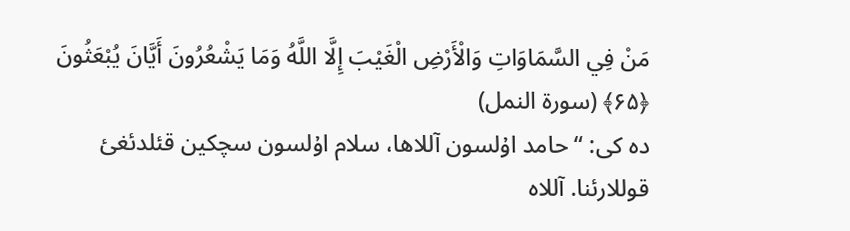مَنْ فِي السَّمَاوَاتِ وَالْأَرْضِ الْغَيْبَ إِلَّا اللَّهُ وَمَا يَشْعُرُونَ أَيَّانَ يُبْعَثُونَ ﴿۶۵﴾ (سورة النمل)
دە کی: “حامد اۇلسون آللاها، سلام اۇلسون سچکین قئلدئغئ قوللارئنا. آللاە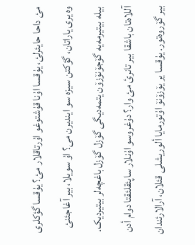مئ داحا حایئرلئ، یۇقسا اۇنا قۇشتوغو اۇرتاقلار مئ؟ یۇقسا گؤکلری وە یری یاراتان، گؤکتن سیزە سو ایندیرن می؟ اۇ سویلا، بیر آغاجئنئ بیلە بیتیرمەیە گۆجۆنۆزۆن یتمەدیگی گۆزل گۆزل باغچەلر بیتیردیک. آللاەتان باشقا بیر تانرئ مئ وار؟ دۇغروسو اۇنلار ساپئقلئقتا دوام أدن بیر گۆروەتور. یۇقسا یر یۆزۆنۆ اۇتورمایا ألوریشلی قئلان، آرالارئندان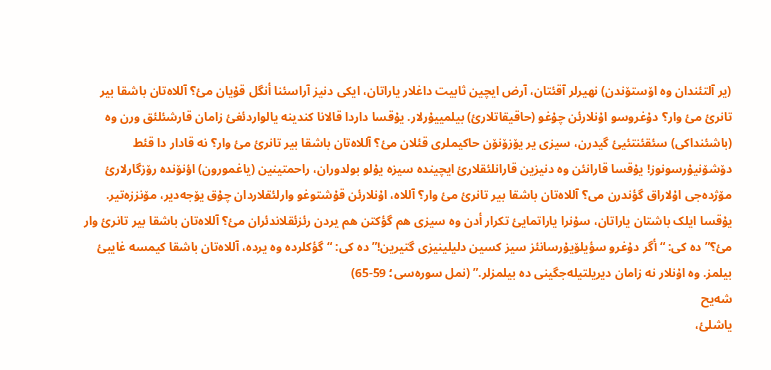(یر آلتئندان وە اۆستۆندن) نهیرلر آقئتان، آرض ایچین ثابیت داغلار یاراتان، ایکی دنیز آراسئنا أنگل قۇیان مئ؟ آللاەتان باشقا بیر تانرئ مئ وار؟ دۇغروسو اۇنلارئن چۇغو (حاقیقاتلارئ) بیلمییۇرلار. یۇقسا داردا قالانا کندینە یالواردئغئ زامان قارشئلئق ورن وە (باشئنداکی) سئقئنتئیئ گیدرن، سیزی یر یۆزۆنۆن حاکیملری قئلان مئ؟ آللاەتان باشقا بیر تانرئ مئ وار؟ نە قادار دا قئط دۆشۆنیۇرسونوز! یۇقسا قارانئن وە دنیزین قارانلئقلارئ ایچیندە سیزە یۇلو بولدوران، راحمتینین (یاغمورون) اؤنۆندە رۆزگارلارئ مۆژدەجی اۇلاراق گؤندرن می؟ آللاەتان باشقا بیر تانرئ مئ وار؟ آللاە، اۇنلارئن قۇشتوغو وارلئقلاردان چۇق یۆجەدیر، مۆنززەتیر. یۇقسا ایلک باشتان یاراتان، سۇنرا یاراتمایئ تکرار أدن وە سیزی هم گؤکتن هم یردن رئزئقلاندئران مئ؟ آللاەتان باشقا بیر تانرئ وار مئ؟” دە کی: “أگر دۇغرو سؤیلۆیۇرسانئز سیز کسین دلیلینیزی گتیرین!” دە کی: “گؤکلردە وە یردە، آللاەتان باشقا کیمسە غایبئ بیلمز. وە اۇنلار نە زامان دیریلتیلەجگینی دە بیلمزلر.” (نمل سورەسی؛ 59-65)
شەیح
یاشلئ،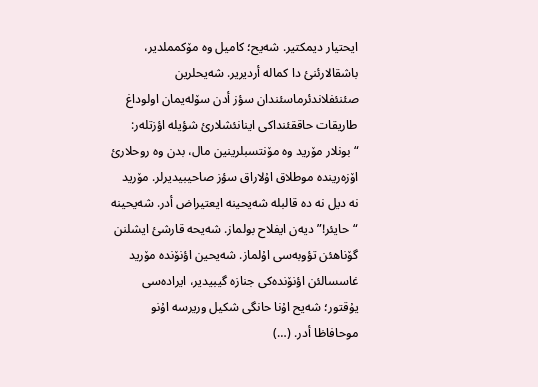ایحتیار دیمکتیر. شەیح؛ کامیل وە مۆکمملدیر، باشقالارئنئ دا کمالە أردیریر. شەیحلرین صئنئفلاندئرماسئندان سؤز أدن سۆلەیمان اولوداغ طاریقات حاققئنداکی اینانئشلارئ شؤیلە اؤزتلەر: “بونلار مۆرید وە مۆنتسبلرینین مال، بدن وە روحلارئ اۆزەریندە موطلاق اۇلاراق سؤز صاحیبیدیرلر. مۆرید نە دیل نە دە قالبلە شەیحینە ایعتیراض أدر. شەیحینە “حایئر!” دیەن ایفلاح بولماز. شەیحە قارشئ ایشلنن گۆناهئن تؤوبەسی اۇلماز. شەیحین اؤنۆندە مۆرید غاسسالئن اؤنۆندەکی جنازە گیبیدیر، ایرادەسی یۇقتور؛ شەیح اۇنا حانگی شکیل وریرسە اۇنو موحافاظا أدر. (…)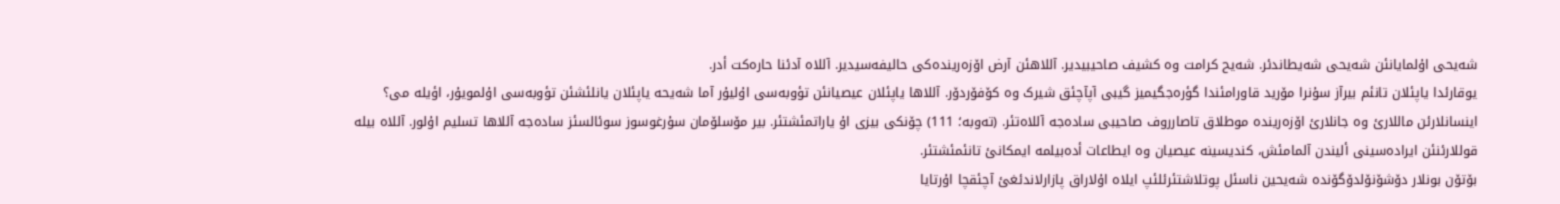شەیحی اۇلمایانئن شەیحی شەیطاندئر. شەیح کرامت وە کشیف صاحیبیدیر. آللاهئن آرض اۆزەریندەکی حالیفەسیدیر. آللاە آدئنا حارەکت أدر.
یوقارئدا یاپئلان تانئم بیرآز سۇنرا مۆرید قاورامئندا گؤرەجگیمیز گیبی آپآچئق شیرک وە کۆفۆردۆر. آللاها یاپئلان عیصیانئن تؤوبەسی اۇلیۇر آما شەیحە یاپئلان یانلئشئن تؤوبەسی اۇلمویۇر، اؤیلە می؟ اینسانلارئن ماللارئ وە جانلارئ اۆزەریندە موطلاق تاصارروف صاحیبی سادەجە آللاەتئر. (تەوبە؛ 111) چۆنکی بیزی اۇ یاراتمئشتئر. بیر مۆسلۆمان سۇرغوسوز سوئالسئز سادەجە آللاها تسلیم اۇلور. آللاە بیلە قوللارئنئن ایرادەسینی ألیندن آلمامئش، کندیسینە عیصیان وە ایطاعات أدەبیلمە ایمکانئ تانئمئشتئر.
بۆتۆن بونلار دۆشۆنۆلدۆگۆندە شەیحین ناسئل پوتلاشتئرئلئپ ایلاە اۇلاراق پازارلاندئغئ آچئقچا اۇرتایا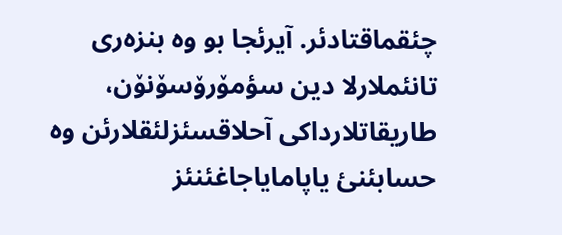چئقماقتادئر. آیرئجا بو وە بنزەری تانئملارلا دین سؤمۆرۆسۆنۆن، طاریقاتلارداکی آحلاقسئزلئقلارئن وە حسابئنئ یاپامایاجاغئنئز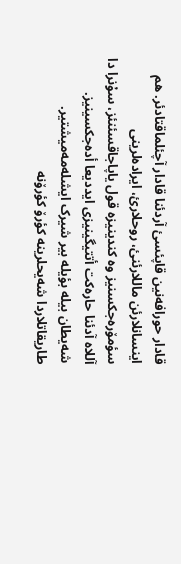قادار حورافەنین قاپئسئ آردئنا قادار آچئلماقتادئر. هم اینسانلارئن ماللارئنئ، روحلارئ، ایرادەلرینی سؤمۆرەجکسنیز وە کندینیزە قول یاپاجاقسئنئز، سۇنرا دا آللاە آدئنا حارەکت أتتیگینیزی ایددیعا أدەجکسینیز. شەیطان بیلە بؤیلە بیر شیرک ایشلەمەمیشتیر. طاریقاتلاردا شەیحلرینە کؤرۆ کؤرۆنە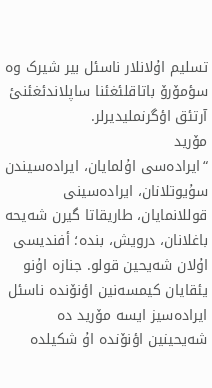تسلیم اۇلانلار ناسئل بیر شیرک وە سؤمۆرۆ باتاقلئغئنا ساپلاندئغئنئ آرتئق اؤگرنملیدیرلر.
مۆرید
“ایرادەسی اۇلمایان، ایرادەسیندن سۇیوتلانان، ایرادەسینی قوللانمایان، طاریقاتا گیرن شەیحە باغلانان، درویش، بندە؛ أفندیسی اۇلان شەیحین قولو. جنازە اۇنو یئقایان کیمسەنین اؤنۆندە ناسئل ایرادەسیز ایسە مۆرید دە شەیحینین اؤنۆندە اۇ شکیلدە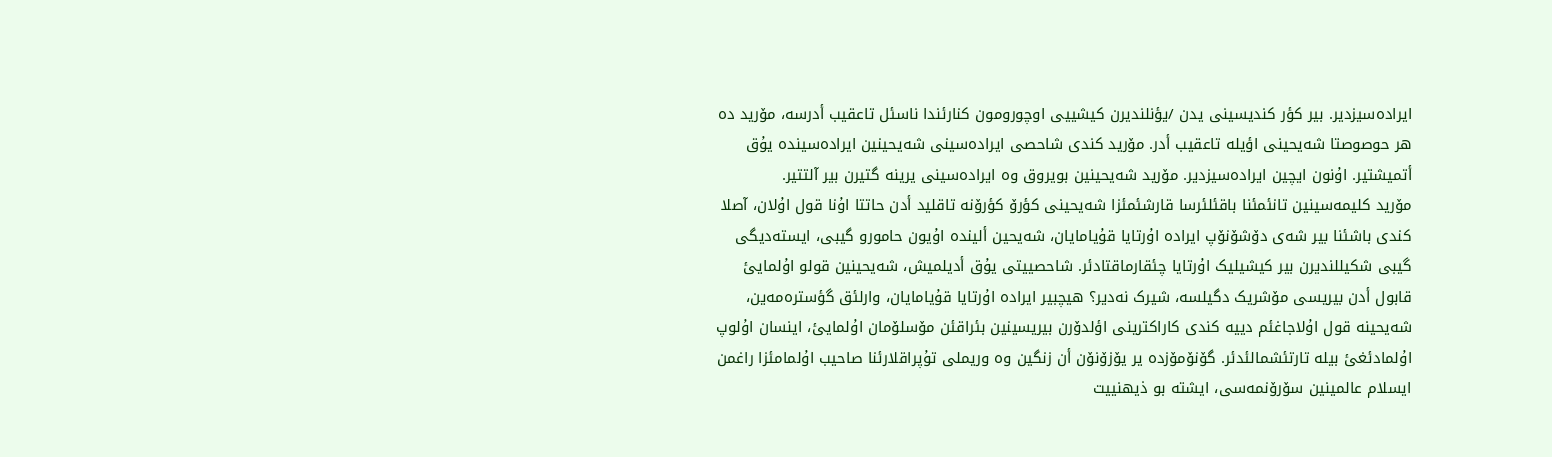ایرادەسیزدیر. بیر کؤر کندیسینی یدن /یؤنلندیرن کیشییی اوچورومون کنارئندا ناسئل تاعقیب أدرسە، مۆرید دە هر حوصوصتا شەیحینی اؤیلە تاعقیب أدر. مۆرید کندی شاحصی ایرادەسینی شەیحینین ایرادەسیندە یۇق أتمیشتیر. اۇنون ایچین ایرادەسیزدیر. مۆرید شەیحینین بویروق وە ایرادەسینی یرینە گتیرن بیر آلتتیر.
مۆرید کلیمەسینین تانئمئنا باقئلئرسا قارشئمئزا شەیحینی کؤرۆ کؤرۆنە تاقلید أدن حاتتا اۇنا قول اۇلان، آصلا کندی باشئنا بیر شەی دۆشۆنۆپ ایرادە اۇرتایا قۇیامایان، شەیحین ألیندە اۇیون حامورو گیبی، ایستەدیگی گیبی شکیللندیرن بیر کیشیلیک اۇرتایا چئقارماقتادئر. شاحصییتی یۇق أدیلمیش، شەیحینین قولو اۇلمایئ قابول أدن بیریسی مۆشریک دگیلسە، شیرک نەدیر؟ هیچبیر ایرادە اۇرتایا قۇیامایان، وارلئق گؤسترەمەین، شەیحینە قول اۇلاجاغئم دییە کندی کاراکترینی اؤلدۆرن بیریسینین بئراقئن مۆسلۆمان اۇلمایئ، اینسان اۇلوپ اۇلمادئغئ بیلە تارتئشمالئدئر. گۆنۆمۆزدە یر یۆزۆنۆن أن زنگین وە وریملی تۇپراقلارئنا صاحیب اۇلمامئزا راغمن ایسلام عالمینین سۆرۆنمەسی، ایشتە بو ذیهنییت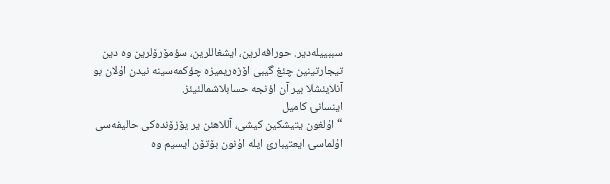سببییلەدیر. حورافەلرین، ایشغاللرین، سؤمۆرۆلرین وە دین تیجارتینین چئغ گیبی اۆزەریمیزە چؤکمەسینە نیدن اۇلان بو آنلایئشلا بیر آن اؤنجە حسابلاشمالئیئز.
اینسانئ کامیل
“اۇلغون یتیشکین کیشی، آللاهئن یر یۆزۆندەکی حالیفەسی اۇلماسئ ایعتیبارئ ایلە اۇنون بۆتۆن ایسیم وە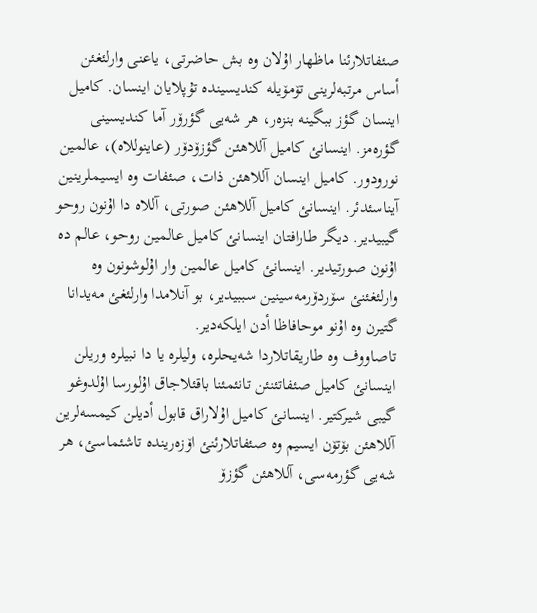صئفاتلارئنا ماظهار اۇلان وە بش حاضرتی، یاعنی وارلئغئن أساس مرتبەلرینی تۆمۆیلە کندیسیندە تۇپلایان اینسان. کامیل اینسان گؤز ببگینە بنزەر، هر شەیی گؤرۆر آما کندیسینی گؤرەمز. اینسانئ کامیل آللاهئن گؤزۆدۆر (عاینوللاە)، عالمین نورودور. کامیل اینسان آللاهئن ذات، صئفات وە ایسیملرینین آیناسئدئر. اینسانئ کامیل آللاهئن صورتی، آللاە دا اۇنون روحو گیبیدیر. دیگر طارافتان اینسانئ کامیل عالمین روحو، عالم دە اۇنون صورتیدیر. اینسانئ کامیل عالمین وار اۇلوشونون وە وارلئغئنئ سۆردۆرمەسینین سببیدیر، بو آنلامدا وارلئغئ مەیدانا گتیرن وە اۇنو موحافاظا أدن ایلکەدیر.
تاصاووف وە طاریقاتلاردا شەیحلرە، ولیلرە یا دا نبیلرە وریلن اینسانئ کامیل صئفاتئنئن تانئمئنا باقئلاجاق اۇلورسا اۇلدوغو گیبی شیرکتیر. اینسانئ کامیل اۇلاراق قابول أدیلن کیمسەلرین آللاهئن بۆتۆن ایسیم وە صئفاتلارئنئ اۆزەریندە تاشئماسئ، هر شەیی گؤرمەسی، آللاهئن گؤزۆ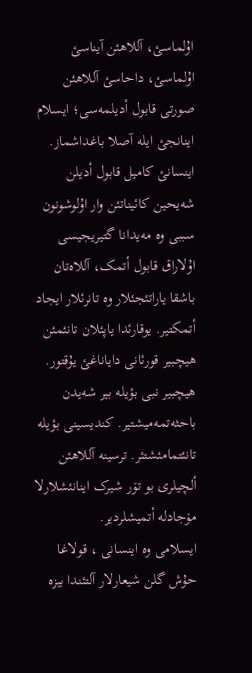اۇلماسئ، آللاهئن آیناسئ اۇلماسئ، داحاسئ آللاهئن صورتی قابول أدیلمەسی؛ ایسلام اینانجئ ایلە آصلا باغداشماز. اینسانئ کامیل قابول أدیلن شەیحین کائیناتئن وار اۇلوشونون سببی وە مەیدانا گتیریجیسی اۇلاراق قابول أتمک، آللاەتان باشقا یاراتئجئلار وە تانرئلار ایجاد أتمکتیر. یوقارئدا یاپئلان تانئمئن هیچبیر قورئانی دایاناغئ یۇقتور. هیچبیر نبی بؤیلە بیر شەیدن باحثەتمەمیشتیر. کندیسینی بؤیلە تانئتمامئشتئر. ترسینە آللاهئن ألچیلری بو تۆر شیرک اینانئشلارلا مۆجادلە أتمیشلردیر.
ایسلامی وە اینسانی ، قولاغا حۇش گلن شیعارلار آلتئندا بیزە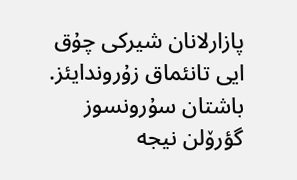پازارلانان شیرکی چۇق ایی تانئماق زۇروندایئز. باشتان سۇرونسوز گؤرۆلن نیجە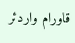قاورام واردئر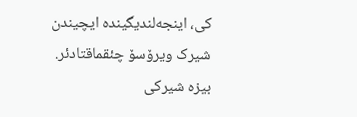کی، اینجەلندیگیندە ایچیندن شیرک ویرۆسۆ چئقماقتادئر. بیزە شیرکی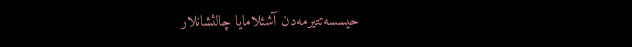حیسسەتتیرمەدن آشئلامایا چالئشانلار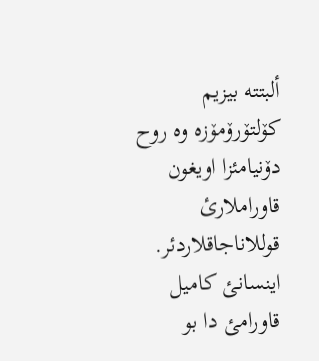ألبتتە بیزیم کۆلتۆرۆمۆزە وە روح دۆنیامئزا اویغون قاوراملارئ قوللاناجاقلاردئر. اینسانئ کامیل قاورامئ دا بو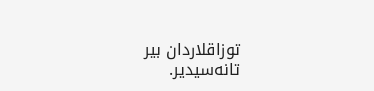توزاقلاردان بیر تانەسیدیر.